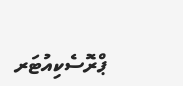ޕްރޮސެކިއުޓަރ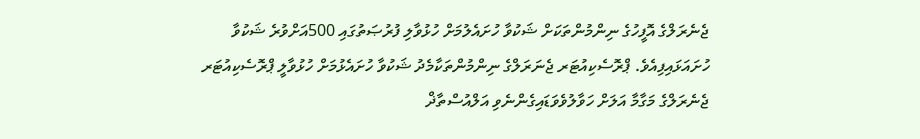ޖެނެރަލްގެ އޮފީހުގެ ނިންމުންތަކަށް ޝަކުވާ ހުށައެލުމަށް ހުޅުވާލި ފުރުޞަތުގައި 500އަށްވުރެ ޝަކުވާ ހުށައަޅައިފިއެވެ. ޕްރޮސެކިއުޓަރ ޖެނަރަލްގެ ނިންމުންތަކާމެދު ޝަކުވާ ހުށައެޅުމަށް ހުޅުވާލީ ޕްރޮސެކިއުޓަރ ޖެނެރަލްގެ މަގާމާ އަލަށް ހަވާލުވެވަޑައިގެންނެވި އަލްއުސްތާޛް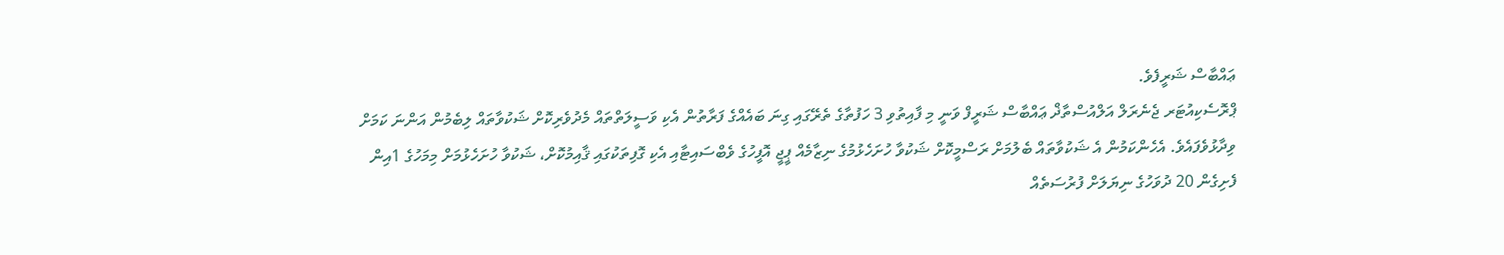ޢައްބާސް ޝަރީފެވެ.
ޕްރޮސެކިއުޓަރ ޖެނެރަލް އަލްއުސްތާޛް ޢައްބާސް ޝަރީފް ވަނީ މި ފާއިތުވި 3 ހަފުތާގެ ތެރޭގައި ގިނަ ބައެއްގެ ފަރާތުން އެކި ވަސީލަތްތައް މެދުވެރިކޮށް ޝަކުވާތައް ލިބެމުން އަންނަ ކަމަށް ވިދާޅުވެފައެވެ. އެހެންކަމުން އެ ޝަކުވާތައް ބެލުމަށް ރަސްމީކޮށް ޝަކުވާ ހުށަހެޅުމުގެ ނިޒާމެއް ޕީޖީ އޮފީހުގެ ވެބްސައިޓާއި އެކި ގޮފިތަކުގައި ޤާއިމުކޮށް، ޝަކުވާ ހުށަހެޅުމަށް މިމަހުގެ 1އިން ފެށިގެން 20 ދުވަހުގެ ނިޔަލަށް ފުރުސަތެއް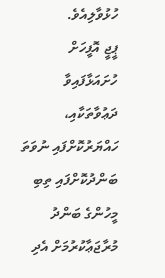ހުޅުވާލިއެވެ.
ޕީޖީ އޮފީހަށް ހުށައަޅާފައިވާ ދަޢުވާތަކާއި، ހައްޔަރުކޮށްފައި ނުވަތަ ބަންދުކޮށްފައި ތިބި މީހުންގެ ބަންދު މުރާޖަޢާކުރުމަށް އެދި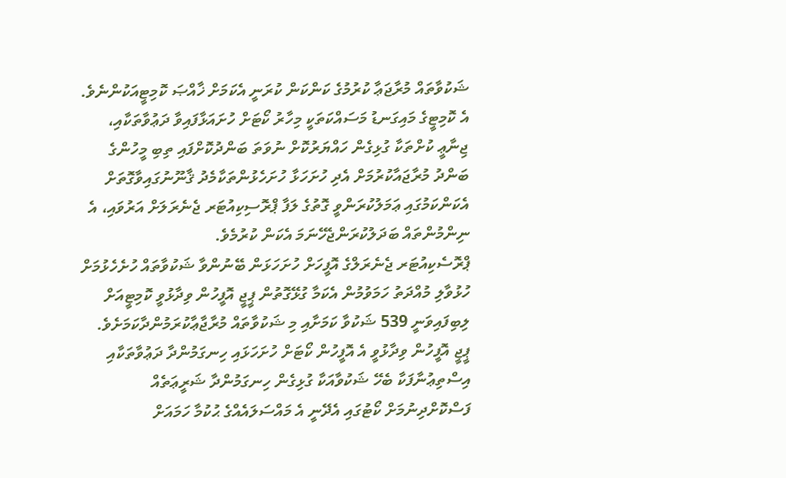ޝަކުވާތައް މުރާޖަޢާ ކުރުމުގެ ކަންކަން ކުރަނީ އެކަމަށް ޚާއްޞަ ކޮމިޓީއަކުންނެވެ. އެ ކޮމިޓީގެ މައިގަނޑު މަސައްކަތަކީ މިހާރު ކޯޓަށް ހުށައަޅާފައިވާ ދަޢުވާތަކާއި، ޖިނާޢީ ކުށްތަކާ ގުޅިގެން ހައްޔަރުކޮށް ނުވަތަ ބަންދުކޮށްފައި ތިބި މީހުންގެ ބަންދު މުރާޖައާކުރުމަށް އެދި ހުށަހަޅާ ހުށަހެޅުންތަކާމެދު ޤާނޫނުގައިވާގޮތަށް އެކަންކަމުގައި ޢަމަލުކުރަންވީ ގޮތުގެ ލަފާ ޕްރޮސިކިއުޓަރ ޖެނެރަލަށް އަރުވައި، އެ ނިންމުންތައް ބަދަލުކުރަންޖެހޭނަމަ އެކަން ކުރުމެވެ.
ޕްރޮސެކިއުޓަރ ޖެނެރަލްގެ އޮފީހަށް ހުށަހަޅަން ބޭނުންވާ ޝަކުވާތައް ހުށެހެޅުމަށް ހުޅުވާލި މުއްދަތު ހަމަވުމުން އެކަމާ ގުޅޭގޮތުން ޕީޖީ އޮފީހުން ވިދާޅުވީ ކޮމިޓީއަށް ލިބިފައިވަނީ 539 ޝަކުވާ ކަމަށާއި މި ޝަކުވާތައް މުރާޖާޢާކުރަމުންދާކަމަށެވެ.
ޕީޖީ އޮފީހުން ވިދާޅުވީ އެ އޮފީހުން ކޯޓަށް ހުށަހަޅައި ހިނގަމުންދާ ދަޢުވާތަކާއި އިސްތިޢުނާފަކާ ބެހޭ ޝަކުވާއަކާ ގުޅިގެން ހިނގަމުންދާ ޝަރީޢަތެއް ފަސްކޮށްދިނުމަށް ކޯޓުގައި އެދޭނީ އެ މައްސަލައެއްގެ ޙުކުމާ ހަމައަށް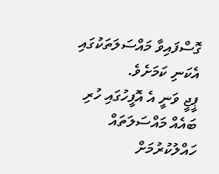ގޮސްފައިވާ މައްސަލަތަކުގައި އެކަނި ކަމަށެވެ.
ޕީޖީ ވަނީ އެ އޮފީހުގައި ހުރި ބައެއް މައްސަލަތައް ހައްލުކުރުމަށް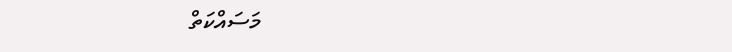މަސައްކަތް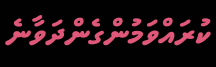ކުރައްވަމުންގެންދަވާނެ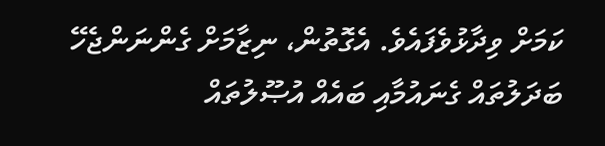ކަމަށް ވިދާޅުވެފައެވެ. އެގޮތުން، ނިޒާމަށް ގެންނަންޖެހޭ ބަދަލުތައް ގެނައުމާއި ބައެއް އުޞޫލުތައް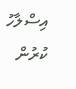އިސްލާހު ކުރުން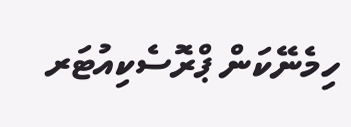ހިމެނޭކަން ޕްރޮސެކިއުޓަރ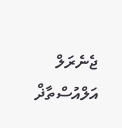ޖެނެރަލް އަލްއުސްތާޛް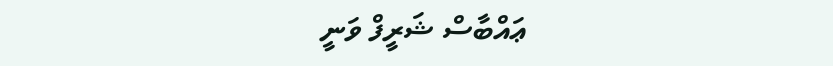ޢައްބާސް ޝަރީފް ވަނީ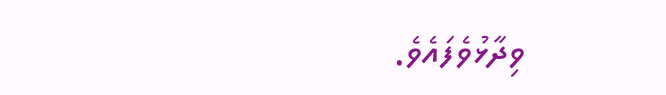ވިދާޅުވެފައެވެ.